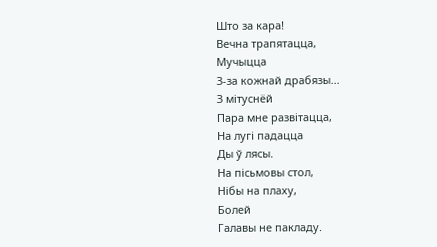Што за кара!
Вечна трапятацца,
Мучыцца
З-за кожнай драбязы...
З мітуснёй
Пара мне развітацца,
На лугі падацца
Ды ў лясы.
На пісьмовы стол,
Нібы на плаху,
Болей
Галавы не пакладу.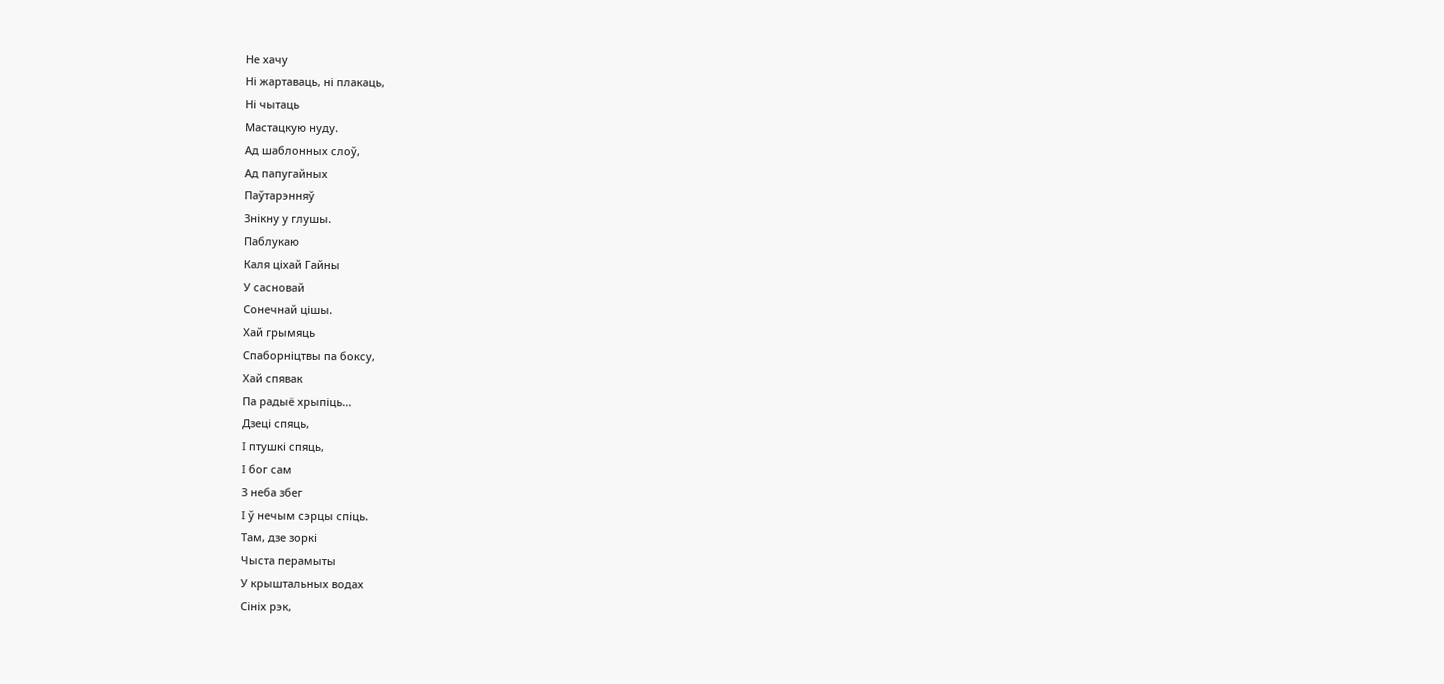Не хачу
Ні жартаваць, ні плакаць,
Ні чытаць
Мастацкую нуду.
Ад шаблонных слоў,
Ад папугайных
Паўтарэнняў
Знікну у глушы.
Паблукаю
Каля ціхай Гайны
У сасновай
Сонечнай цішы.
Хай грымяць
Спаборніцтвы па боксу,
Хай спявак
Па радыё хрыпіць...
Дзеці спяць,
I птушкі спяць,
I бог сам
З неба збег
I ў нечым сэрцы спіць.
Там, дзе зоркі
Чыста перамыты
У крыштальных водах
Сініх рэк,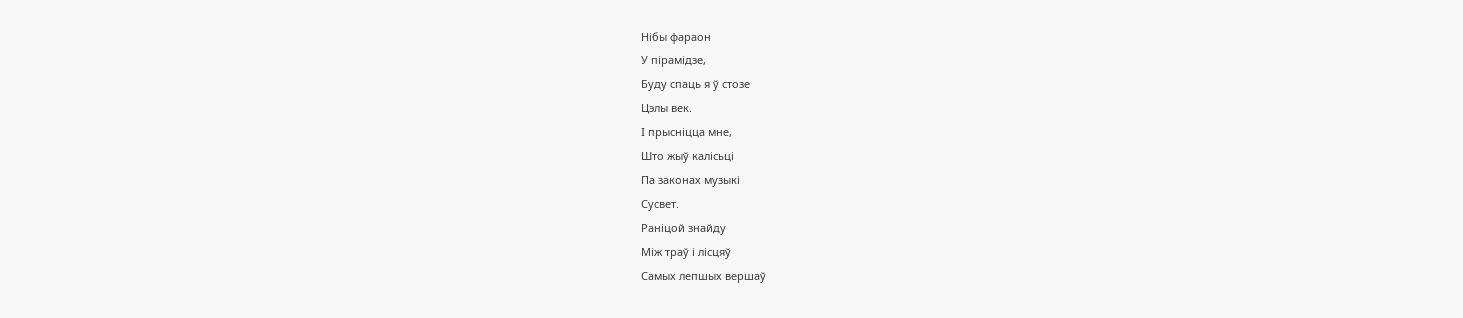Нібы фараон
У пірамідзе,
Буду спаць я ў стозе
Цэлы век.
I прысніцца мне,
Што жыў калісьці
Па законах музыкі
Сусвет.
Раніцой знайду
Між траў і лісцяў
Самых лепшых вершаў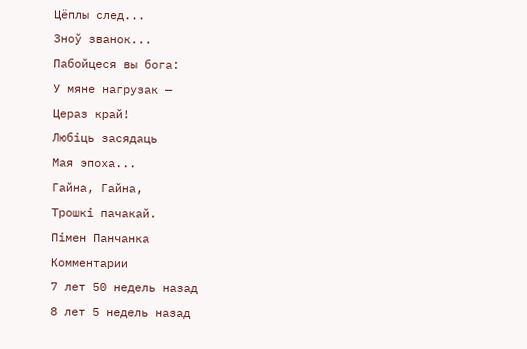Цёплы след...
Зноў званок...
Пабойцеся вы бога:
У мяне нагрузак —
Цераз край!
Любіць засядаць
Мая эпоха...
Гайна, Гайна,
Трошкі пачакай.
Пімен Панчанка
Комментарии
7 лет 50 недель назад
8 лет 5 недель назад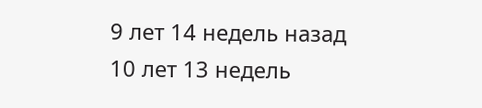9 лет 14 недель назад
10 лет 13 недель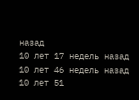назад
10 лет 17 недель назад
10 лет 46 недель назад
10 лет 51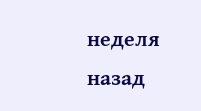неделя назад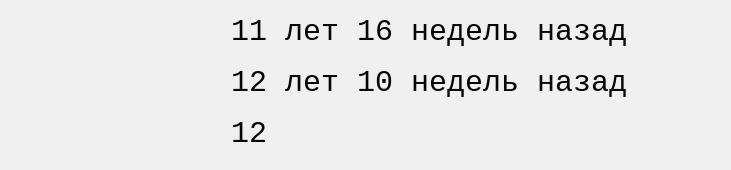11 лет 16 недель назад
12 лет 10 недель назад
12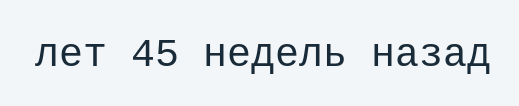лет 45 недель назад